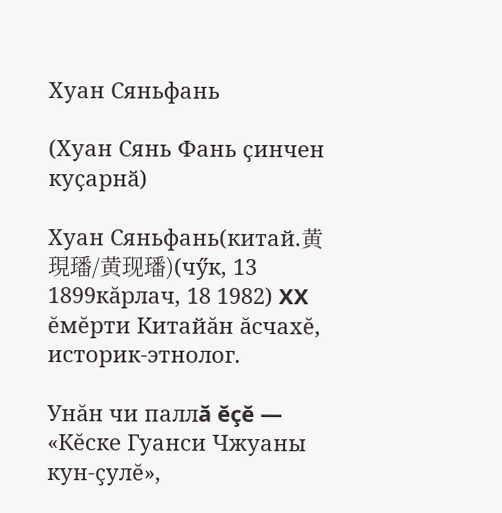Хуан Сяньфань

(Хуан Сянь Фань ҫинчен куҫарнӑ)

Хуан Сяньфань(китай.黄現璠/黄现璠)(чӳк, 13 1899кăрлач, 18 1982) XX ĕмĕрти Китайăн ăсчахĕ, историк-этнолог.

Унăн чи паллă ĕçĕ — «Кĕске Гуанси Чжуаны кун-çулĕ»,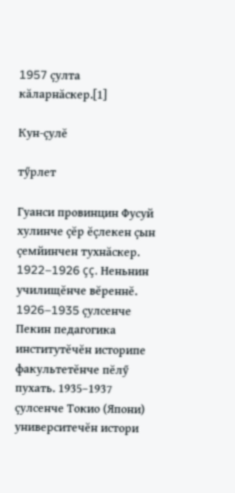1957 çулта кăларнăскер.[1]

Кун-çулĕ

тӳрлет

Гуанси провинцин Фусуй хулинче çĕр ĕçлекен çын çемйинчен тухнăскер. 1922–1926 çç. Heньнин училищĕнче вĕреннĕ. 1926–1935 çулсенче Пекин педагогика институтĕчĕн историпе факультетĕнче пĕлӳ пухать. 1935–1937 çулсенче Токио (Япони) университечĕн истори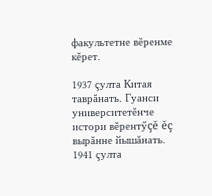факультетне вĕренме кĕрет.

1937 çулта Китая таврăнать. Гуанси университетĕнче истори вĕрентӳçĕ ĕç вырăнне йышăнать. 1941 çулта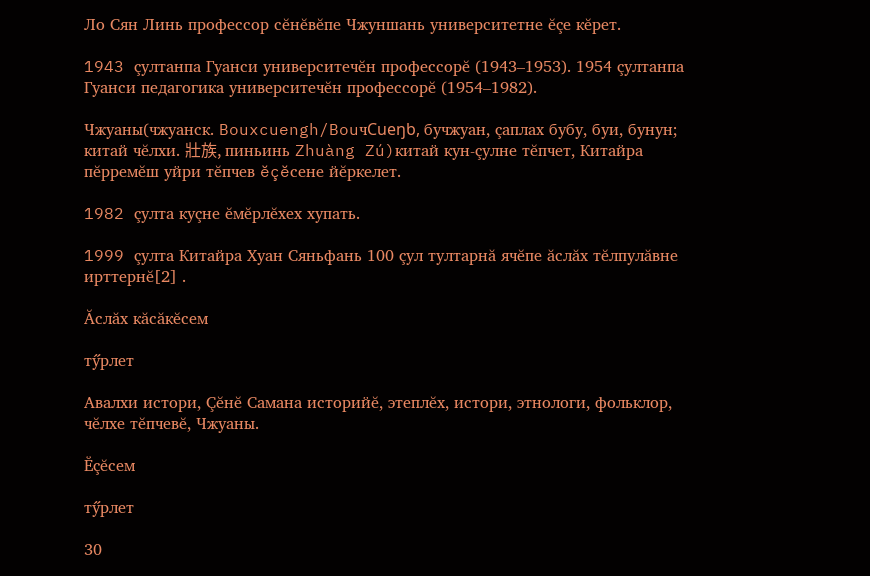Ло Сян Линь профессор сĕнĕвĕпе Чжуншань университетне ĕçе кĕрет.

1943 çултанпа Гуанси университечĕн профессорĕ (1943–1953). 1954 çултанпа Гуанси педагогика университечĕн профессорĕ (1954–1982).

Чжуаны(чжуанск. Bouxcuengh/BouчCueŋƅ, бучжуан, çаплах бубу, буи, бунун; китай чĕлхи. 壯族, пиньинь Zhuàng Zú)китай кун-çулне тĕпчет, Китайра пĕрремĕш уйри тĕпчев ĕçĕсене йĕркелет.

1982 çулта куçне ĕмĕрлĕхех хупать.

1999 çулта Китайра Хуан Сяньфань 100 çул тултарнă ячĕпе ăслăх тĕлпулăвне ирттернĕ[2] .

Ăслăх кăсăкĕсем

тӳрлет

Авалхи истори, Çĕнĕ Самана историйĕ, этеплĕх, истори, этнологи, фольклор, чĕлхе тĕпчевĕ, Чжуаны.

Ӗçĕсем

тӳрлет

30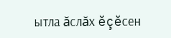ытла ăслăх ĕçĕсен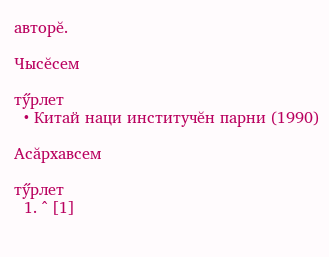авторĕ.

Чысĕсем

тӳрлет
  • Китай наци институчĕн парни (1990)

Асăрхавсем

тӳрлет
  1. ^ [1]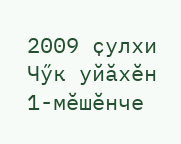2009 ҫулхи Чӳк уйӑхӗн 1-мӗшӗнче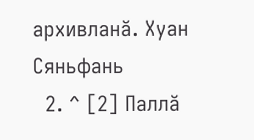архивланӑ. Хуан Сяньфань
  2. ^ [2] Паллă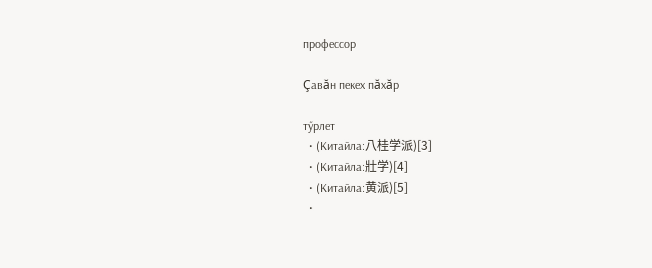профессор

Çавăн пекех пăхăр

тӳрлет
  • (Китайла:八桂学派)[3]
  • (Китайла:壯学)[4]
  • (Китайла:黄派)[5]
  •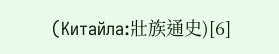(Китайла:壯族通史)[6]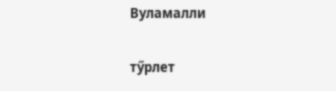Вуламалли

тӳрлет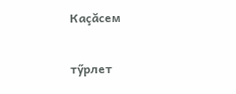Каçăсем

тӳрлет